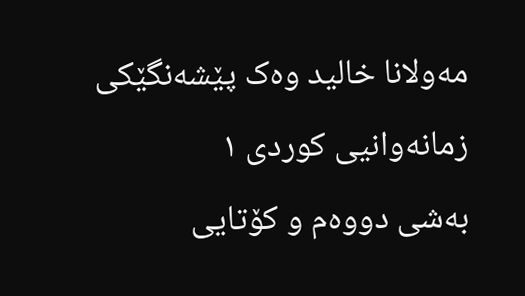مەولانا خالید وەک پێشەنگێکی زمانەوانیی کوردی ١
بەشی دووەم و کۆتایی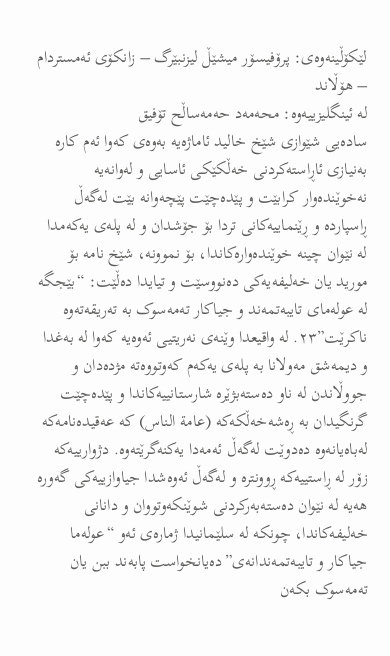لێکۆڵینەوەی: پرۆفیسۆر میشێڵ لیزنبێرگ – زانکۆی ئەمستردام – هۆڵاند
لە ئینگلیزییەوە: محەمەد حەمەساڵح تۆفیق
سادەیی شێوازی شێخ خالید ئاماژەیە بەوەی کەوا ئەم کارە بەنیازی ئاڕاستەکردنی خەڵکێکی ئاسایی و لەوانەیە نەخوێندەوار کرابێت و پێدەچێت پێچەوانە بێت لەگەڵ ڕاسپاردە و ڕێنماییەکانی تردا بۆ جۆشدان و لە پلەی یەکەمدا لە نێوان چینە خوێندەوارەکاندا، بۆ نموونە، شێخ نامە بۆ مورید یان خەلیفەیەکی دەنووسێت و تیایدا دەڵێت: “بێجگە لە عولەمای تایبەتمەند و جیاکار تەمەسوک بە تەریقەتەوە ناکرێت”٢٣. لە واقیعدا وێنەی نەریتیی ئەوەیە کەوا لە بەغدا و دیمەشق مەولانا بە پلەی یەکەم کەوتووەتە مژدەدان و جووڵاندن لە ناو دەستەبژێرە شارستانییەکاندا و پێدەچێت گرنگیدان بە ڕەشەخەڵکەکە (عامة الناس) کە عەقیدەنامەکە لەباەیانەوە دەدوێت لەگەڵ ئەمەدا یەکنەگرێتەوە. دژوارییەکە زۆر لە ڕاستییەکە ڕوونترە و لەگەڵ ئەوەشدا جیاوازییەکی گەورە هەیە لە نێوان دەستەبەرکردنی شوێنکەوتووان و دانانی خەلیفەکاندا، چونکە لە سلێمانیدا ژمارەی ئەو “عولەما جیاکار و تایبەتمەندانەی”دەیانخواست پابەند ببن یان تەمەسوک بکەن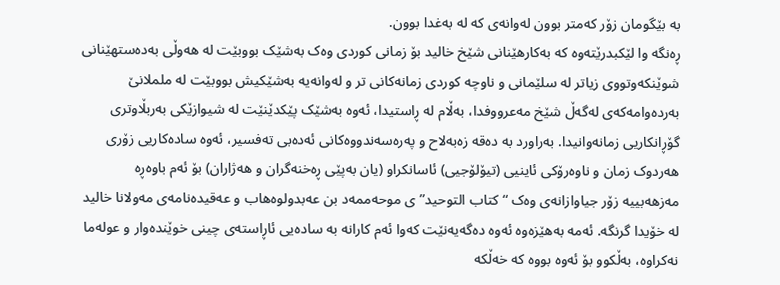بە بێگومان زۆر کەمتر بوون لەوانەی کە لە بەغدا بوون.
ڕەنگە وا لێکبدرێتەوە کە بەکارهێنانی شێخ خالید بۆ زمانی کوردی وەک بەشێک بووبێت لە هەوڵی بەدەستهێنانی شوێنکەوتووی زیاتر لە سلێمانی و ناوچە کوردی زمانەکانی تر و لەوانەیە بەشێکیش بووبێت لە ململانێ بەردەوامەکەی لەگەڵ شێخ مەعرووفدا، بەڵام لە ڕاستیدا، ئەوە بەشێک پێکدێنێت لە شیوازێکی بەربڵاوتری گۆڕانکاریی زمانەوانیدا. بەراورد بە دەقە زەبەلاح و پەرەسەندووەکانی ئەدەبی تەفسیر، ئەوە سادەکاریی زۆری هەردوک زمان و ناوەرۆکی ئاینیی (تیۆلۆجیی) ئاسانکراو (یان بەپێی ڕەخنەگران و هەژاران) بۆ ئەم باوەڕە مەزهەبییە زۆر جیاوازانەی وەک “کتاب التوحید”ی موحەممەد بن عەبدولوەهاب و عەقیدەنامەی مەولانا خالید لە خۆیدا گرنگە. ئەمە بەهێزەوە ئەوە دەگەیەنێت کەوا ئەم کارانە بە سادەیی ئاڕاستەی چینی خوێندەوار و عولەما نەکراوە، بەڵکوو بۆ ئەوە بووە کە خەڵکە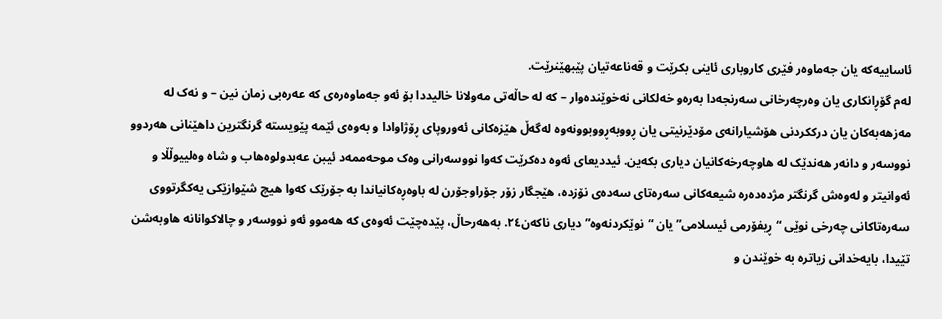ئاساییەکە یان جەماوەر فێری کاروباری ئاینی بکرێت و قەناعەتیان پێبهێنرێت.
لەم گۆڕانکاری یان وەرچەرخانی سەرنجەدا بەرەو خەلکانی نەخوێندەوار – کە لە حاڵەتی مەولانا خالیددا بۆ ئەو جەماوەرەی کە عەرەبی زمان نین – و نەک لە مەزهەبەکان یان درککردنی هۆشیارانەی مۆدێرنیتی یان ڕووبەڕووبوونەوە لەگەڵ هێزەکانی ئەوروپای ڕۆژاوادا و بەوەی ئێمە پێویستە گرنگترین داهێنانی هەردوو نووسەر و دانەر هەندێک لە هاوچەرخەکانیان دیاری بکەین. ئیددیعای ئەوە دەکرێت کەوا نووسەرانی وەک موحەممەد ئیبن عەبدولوەهاب و شاه وەلییوڵڵا و ئەوانیتر و لەوەش گرنگتر مژدەدەرە شیعەکانی سەرەتای سەدەی نۆزدە، هێجگار زۆر جۆراوجۆرن لە باوەڕەکانیاندا بە جۆرێک کەوا هیچ شێوازێکی یەکگرتووی سەرەتاکانی چەرخی نوێی “ڕیفۆرمی ئیسلامی” یان “نوێکردنەوە” دیاری ناکەن٢٤. بەهەرحاڵ، پێدەچێت ئەوەی کە هەموو ئەو نووسەر و چالاکوانانە هاوبەشن تێیدا، بایەخدانی زیاترە بە خوێندن و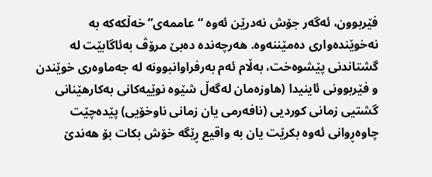فێربوون، ئەگەر جۆش نەدرێن ئەوە “عاممەی” خەڵکەکە بە نەخوێندەواری دەمێننەوە. هەرچەندە دەبێ مرۆڤ بەئاگابێت لە گشتاندنی پێشوەخت، بەڵام ئەم بەرفراوانبوونە لە جەماوەری خوێندن و فێربوونی ئاینیدا (هاوزەمان لەگەڵ شێوە نوێیەکانی بەکارهێنانی گشتیی زمانی کوردیی (نافەرمی یان زمانی ناوخۆیی) پێدەچێت چاوەڕوانی ئەوە بکرێت یان بە واقیع ڕێگە خۆش بکات بۆ هەندێ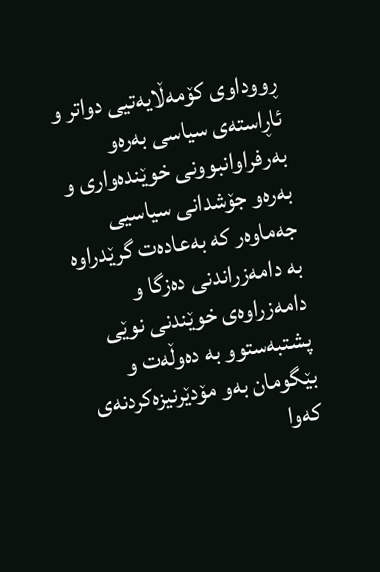ڕووداوی کۆمەڵایەتیی دواتر و ئاڕاستەی سیاسی بەرەو بەرفراوانبوونی خوێندەواری و بەرەو جۆشدانی سیاسیی جەماوەر کە بەعادەت گرێدراوە بە دامەزراندنی دەزگا و دامەزراوەی خوێندنی نوێی پشتبەستوو بە دەوڵەت و بێگومان بەو مۆدێرنیزەکردنەی کەوا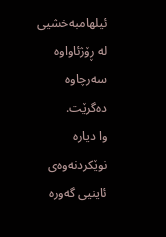ئیلهامبەخشیی لە ڕۆژئاواوە سەرچاوە دەگرێت.
وا دیارە نوێکردنەوەی ئاینیی گەورە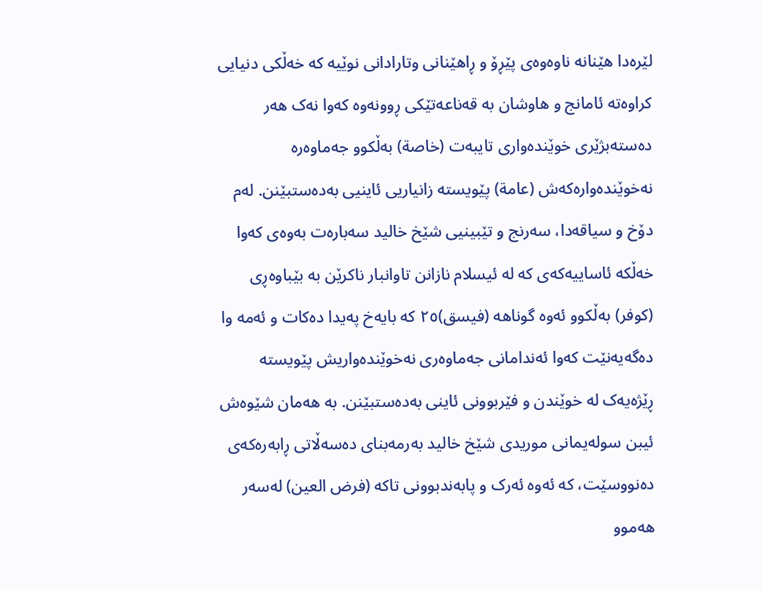لێرەدا هێنانە ناوەوەی پێڕۆ و ڕاهێنانی وتارادانی نوێیە کە خەڵکی دنیایی کراوەتە ئامانج و هاوشان بە قەناعەتێکی ڕوونەوە کەوا نەک هەر دەستەبژێری خوێندەواری تایبەت (خاصة) بەڵکوو جەماوەرە نەخوێندەوارەکەش (عامة) پێویستە زانیاریی ئاینیی بەدەستبێنن. لەم دۆخ و سیاقەدا، سەرنج و تێبینیی شێخ خالید سەبارەت بەوەی کەوا خەڵکە ئاساییەکەی کە لە ئیسلام نازانن تاوانبار ناکرێن بە بێباوەڕی (کوفر) بەڵکوو ئەوە گوناهە (فیسق)٢٥ کە بایەخ پەیدا دەکات و ئەمە وا دەگەیەنێت کەوا ئەندامانی جەماوەری نەخوێندەواریش پێویستە ڕێژەیەک لە خوێندن و فێربوونی ئاینی بەدەستبێنن. بە هەمان شێوەش ئیبن سولەیمانی موریدی شێخ خالید بەرمەبنای دەسەڵاتی ڕابەرەکەی دەنووسێت، کە ئەوە ئەرک و پابەندبوونی تاکە (فرض العین) لەسەر هەموو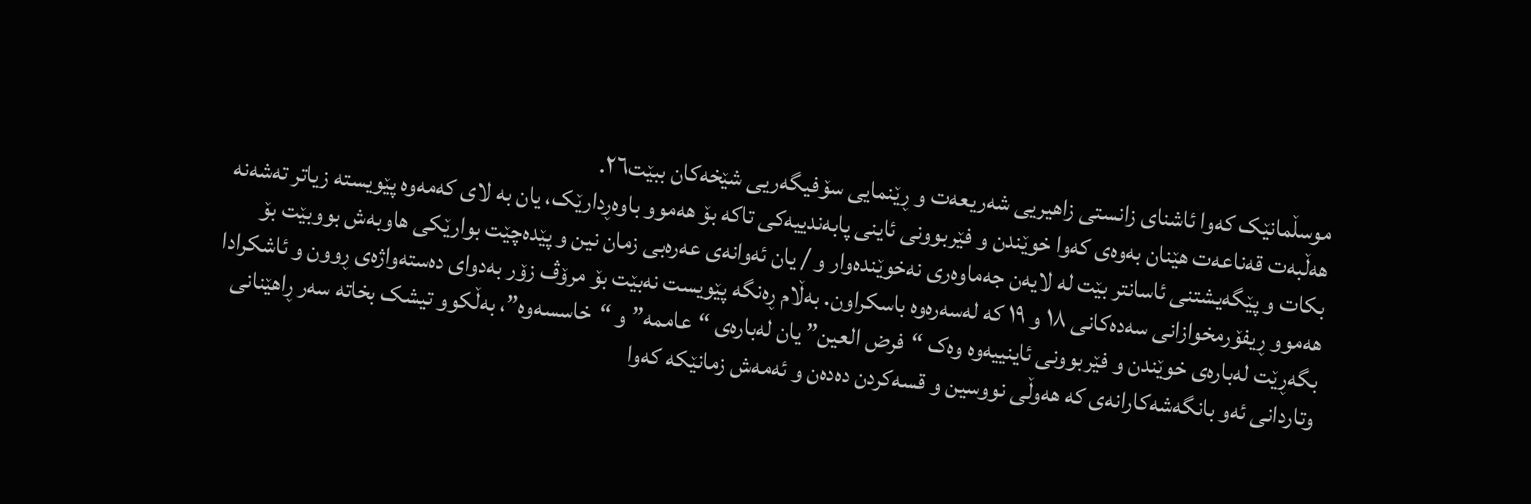موسڵمانێک کەوا ئاشنای زانستی زاهیریی شەریعەت و ڕێنمایی سۆفیگەریی شێخەکان ببێت٢٦.
هەڵبەت قەناعەت هێنان بەوەی کەوا خوێندن و فێربوونی ئاینی پابەندییەکی تاکە بۆ هەموو باوەڕدارێک، یان بە لای کەمەوە پێویستە زیاتر تەشەنە بکات و پێگەیشتنی ئاسانتر بێت لە لایەن جەماوەری نەخوێندەوار و / یان ئەوانەی عەرەبی زمان نین و پێدەچێت بوارێکی هاوبەش بووبێت بۆ هەموو ڕیفۆرمخوازانی سەدەکانی ١٨ و ١٩ کە لەسەرەوە باسکراون. بەڵام ڕەنگە پێویست نەبێت بۆ مرۆڤ زۆر بەدوای دەستەواژەی ڕوون و ئاشکرادا بگەڕێت لەبارەی خوێندن و فێربوونی ئاینییەوە وەک “فرض العین” یان لەبارەی “عاممە” و “خاسسەوە”، بەڵکوو تیشک بخاتە سەر ڕاهێنانی وتاردانی ئەو بانگەشەکارانەی کە هەوڵی نووسین و قسەکردن دەدەن و ئەمەش زمانێکە کەوا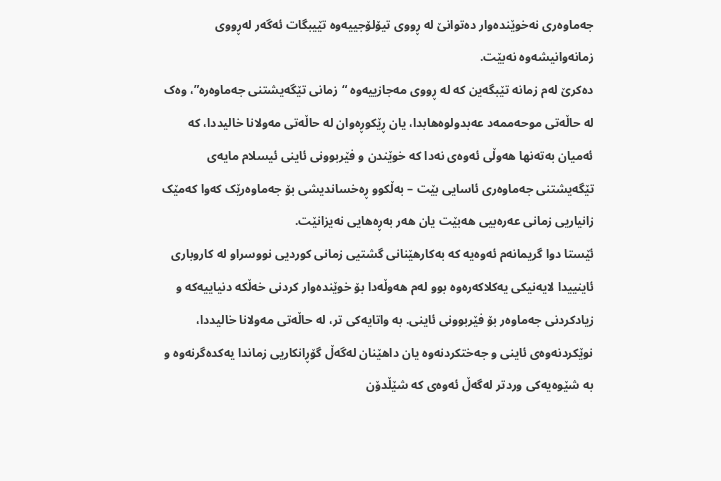جەماوەری نەخوێندەوار دەتوانێ لە ڕووی تیۆلۆجییەوە تێیبگات ئەگەر لەڕووی زمانەوانیشەوە نەبێت.
دەکرێ لەم زمانە تێبگەین کە لە ڕووی مەجازییەوە “زمانی تێگەیشتنی جەماوەرە”، وەک لە حاڵەتی موحەممەد عەبدولوەهابدا، یان ڕێکوڕەوان لە حاڵەتی مەولانا خالیددا، کە ئەمیان بەتەنها هەوڵی ئەوەی نەدا کە خوێندن و فێربوونی ئاینی ئیسلام مایەی تێگەیشتنی جەماوەری ئاسایی بێت – بەڵکوو ڕەخساندیشی بۆ جەماوەرێک کەوا کەمێک زانیاریی زمانی عەرەبیی هەبێت یان هەر بەڕەهایی نەیزانێت.
ئێستا دوا گریمانەم ئەوەیە کە بەکارهێنانی گشتیی زمانی کوردیی نووسراو لە کاروباری ئاینییدا لایەنیکی یەکلاکەرەوە بوو لەم هەوڵەدا بۆ خوێندەوار کردنی خەڵکە دنیاییەکە و زیادکردنی جەماوەر بۆ فێربوونی ئاینی. بە واتایەکی تر، لە حاڵەتی مەولانا خالیددا، نوێکردنەوەی ئاینی و جەختکردنەوە یان داهێنان لەگەڵ گۆڕانکاریی زماندا یەکدەگرنەوە و بە شێوەیەکی وردتر لەگەڵ ئەوەی کە شێڵدۆن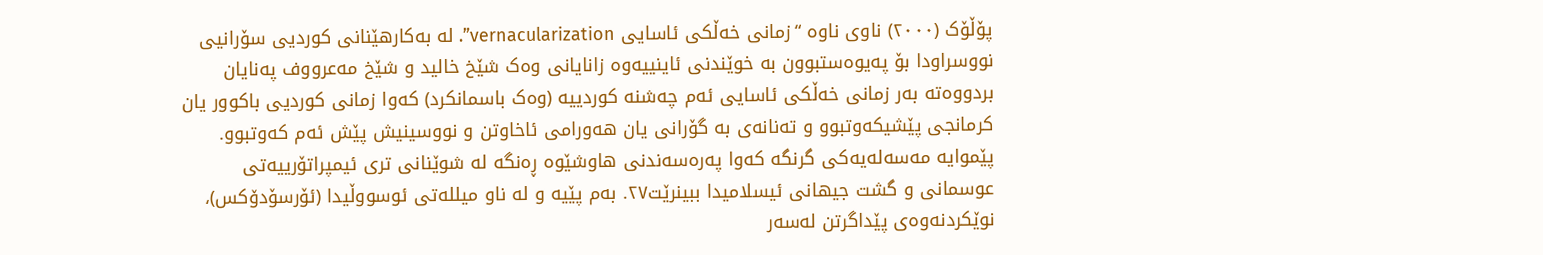پۆڵۆک (٢٠٠٠) ناوی ناوە “زمانی خەڵکی ئاسایی vernacularization”. لە بەکارهێنانی کوردیی سۆرانیی نووسراودا بۆ پەیوەستبوون بە خوێندنی ئاینییەوە زانایانی وەک شێخ خالید و شێخ مەعرووف پەنایان بردووەتە بەر زمانی خەڵکی ئاسایی ئەم چەشنە کوردییە (وەک باسمانکرد) کەوا زمانی کوردیی باکوور یان کرمانجی پێشیکەوتبوو و تەنانەی بە گۆرانی یان هەورامی ئاخاوتن و نووسینیش پێش ئەم کەوتبوو. پێموایە مەسەلەیەکی گرنگە کەوا پەرەسەندنی هاوشێوە ڕەنگە لە شوێنانی تری ئیمپراتۆرییەتی عوسمانی و گشت جیهانی ئیسلامیدا ببینرێت٢٧. بەم پێیە و لە ناو میللەتی ئوسووڵیدا (ئۆرسۆدۆکس)، نوێکردنەوەی پێداگرتن لەسەر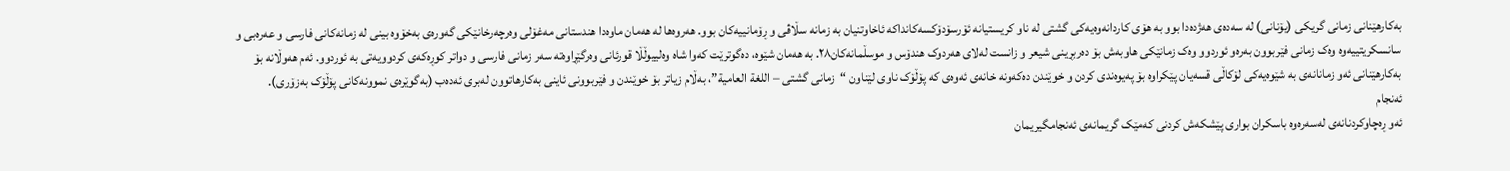بەکارهێنانی زمانی گریکی (یۆنانی) لە سەدەی هەژدەدا بوو بە هۆی کاردانەوەیەکی گشتی لە ناو کریستیانە ئۆرسۆدۆکسەکانداکە ئاخاوتنیان بە زمانە سڵاڤی و ڕۆمانییەکان بوو. هەروەها لە هەمان ماوەدا هندستانی مەغۆلی وەرچەرخانێکی گەورەی بەخۆوە بینی لە زمانەکانی فارسی و عەرەبی و سانسکریتییەوە وەک زمانی فێربوون بەرەو ئوردوو وەک زمانێکی هاوبەش بۆ دەربڕینی شیعر و زانست لەلای هەردوک هندۆس و موسڵمانەکان٢٨. بە هەمان شێوە، دەگوترێت کەوا شاه وەلییوڵڵا قورئانی وەرگێڕاوەتە سەر زمانی فارسی و دواتر کوڕەکەی کردوویەتی بە ئوردوو. ئەم هەوڵانە بۆ بەکارهێنانی ئەو زمانانەی بە شێوەیەکی لۆکاڵی قسەیان پێکراوە بۆ پەیوەندی کردن و خوێندن دەکەونە خانەی ئەوەی کە پۆڵۆک ناوی لێناون “زمانی گشتی – اللغة العامیة”، بەڵام زیاتر بۆ خوێندن و فێربوونی ئاینی بەکارهاتوون لەبری ئەدەب (بەگوێرەی نموونەکانی پۆڵۆک بەزۆری).
ئەنجام
ئەو ڕەچاوکردنانەی لەسەرەوە باسکران بواری پێشکەش کردنی کەمێک گریمانەی ئەنجامگیریمان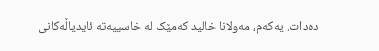دەدات. یەکەم، مەولانا خالید کەمێک لە خاسییەتە ئایدیاڵەکانی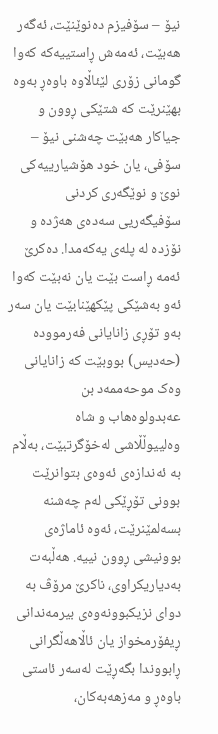نیۆ – سۆفیزم دەنوێنێت، ئەگەر هەبێت، ئەمەش ڕاستییەکە کەوا گومانی زۆری لێئاڵاوە باوەڕ بەوە بهێنرێت کە شتێکی ڕوون و جیاکار هەبێت چەشنی نیۆ – سۆفی، یان خود هۆشیارییەکی نوێ و نوێگەری کردنی سۆفیگەریی سەدەی هەژدە و نۆزدە لە پلەی یەکەمدا. دەکرێ ئەمە ڕاست بێت یان نەبێت کەوا ئەو بەشێکی پێکهێنابێت یان سەر بەو تۆڕی زانایانی فەرموودە (حەدیس) بووبێت کە زانایانی وەک موحەممەد بن عەبدولوەهاب و شاه وەلییوڵڵاشی لەخۆگرتبێت، بەڵام بە ئەندازەی ئەوەی بتوانرێت بوونی تۆڕێکی لەم چەشنە بسەلمێنرێت، ئەوە ئاماژەی بوونیشی ڕوون نییە. هەڵبەت بەدیاریکراوی، ناکرێ مرۆڤ بە دوای نزیکبوونەوەی بیرمەندانی ڕیفۆرمخواز یان ئاڵاهەڵگرانی ڕابووندا بگەڕێت لەسەر ئاستی باوەڕ و مەزهەبەکان،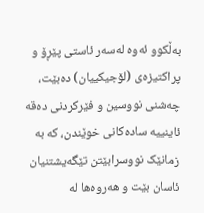بەڵکوو ئەوە لەسەر ئاستی پێڕۆ و پراکتیزەی (لۆجیکییان) دەبێت، چەشنی نووسین و فێرکردنی دەقە ئاینییە سادەکانی خوێندن، کە بە زمانێک نووسرابێتن تێگەیشتنیان ئاسان بێت و هەروەها لە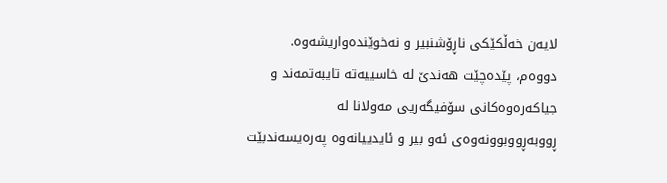لایەن خەڵکێکی ناڕۆشنبیر و نەخوێندەواریشەوە.
دووەم، پێدەچێت هەندێ لە خاسییەتە تایبەتمەند و جیاکەرەوەکانی سۆفیگەریی مەولانا لە ڕووبەڕووبوونەوەی ئەو بیر و ئایدییانەوە پەرەیسەندبێت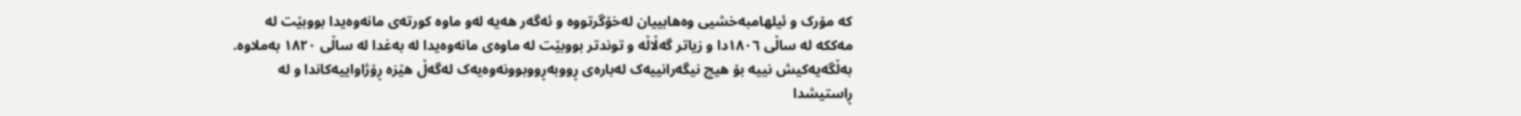کە مۆرک و ئیلهامبەخشیی وەهابییان لەخۆگرتووە و ئەگەر هەیە لەو ماوە کورتەی مانەوەیدا بووبێت لە مەککە لە ساڵی ١٨٠٦دا و زیاتر گەڵاڵە و توندتر بووبێت لە ماوەی مانەوەیدا لە بەغدا لە ساڵی ١٨٢٠ بەملاوە. بەڵگەیەکیش نییە بۆ هیچ نیگەرانییەک لەبارەی ڕووبەڕووبوونەوەیەک لەگەڵ هێزە ڕۆژاواییەکاندا و لە ڕاستیشدا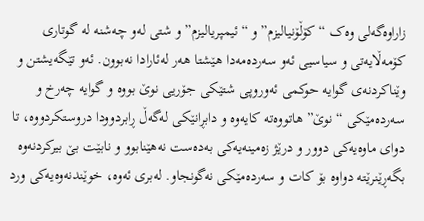زاراوەگەلی وەک “کۆڵۆنیالیزم” و “ئیمپریالیزم” و شتی لەو چەشنە لە گوتاری کۆمەڵایەتی و سیاسیی ئەو سەردەمەدا هێشتا هەر لەئارادا نەبوون. ئەو تێگەیشتن و وێناکردنەی گوایە حوکمی ئەوروپی شتێکی جۆریی نوێ بووە و گوایە چەرخ و سەردەمێکی “نوێ” هاتووەتە کایەوە و دابڕانێکی لەگەڵ ڕابردوودا دروستکردووە، تا دوای ماوەیەکی دوور و درێژ زەمینەیەکی بەدەست نەهێنابوو و نابێت بێ بیرکردنەوە بگەڕێنرێتە دواوە بۆ کات و سەردەمێکی نەگونجاو. لەبری ئەوە، خوێندنەوەیەکی ورد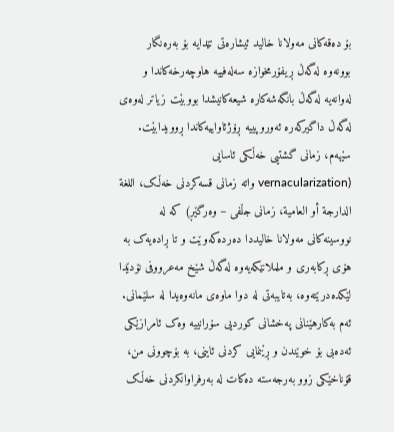بۆ دەقەکانی مەولانا خالید ئیشارەتی تێدایە بۆ بەرەنگار بوونەوە لەگەڵ ڕیفۆرمخوازە سەلەفییە هاوچەرخەکاندا و لەوانەیە لەگەڵ بانگەشەکارە شیعەکانیشدا بووبێت زیاتر لەوەی لەگەڵ داگیرکەرە ئەوروپییە ڕۆژئاواییەکاندا ڕوویدابێت.
سێهەم، زمانی گشتیی خەڵکی ئاسایی (vernacularization واتە زمانی قسەکردنی خەڵک، اللغة الدارجة أو العامیة، زمانی جڵفی – وەرگێڕ) کە لە نووسینەکانی مەولانا خالیددا دەردەکەوێت و تا ڕادەیەک بە هۆی ڕکابەری و ململانێکەیەوە لەگەڵ شێخ مەعرووفی نۆدێدا لێکدەدرێتەوە، بەتایبەتی لە دوا ماوەی مانەوەیدا لە سلێمانی. ئەم بەکارهێنانی پەخشانی کوردیی سۆرانییە وەک ئامرازێکی ئەدەبی بۆ خوێندن و ڕێنمایی کردنی ئاینی، بە بۆچوونی من، قۆناخێکی زوو بەرجەستە دەکات لە بەرفراوانکردنی خەڵک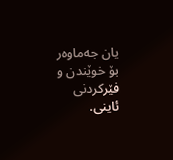یان جەماوەر بۆ خوێندن و فێرکردنی ئاینی.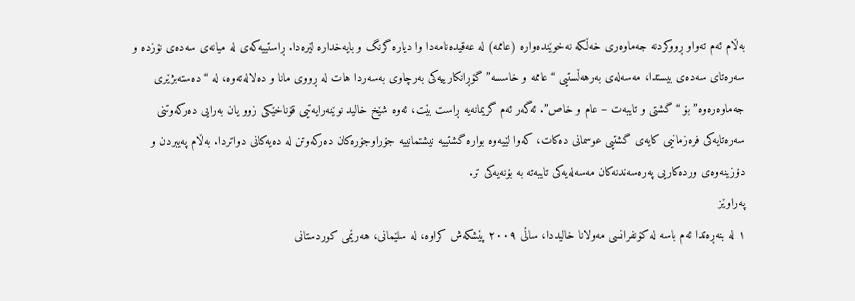بەڵام ئەم تەواو ڕووکردنە جەماوەری خەڵکە نەخوێندەوارە (عاممە) لە عەقیدەنامەدا وا دیارە گرنگ و بایەخدارە لێرەدا. ڕاستییەکەی لە میانەی سەدەی نۆزدە و سەرەتای سەدەی بیستدا، مەسەلەی بەرهەڵستیی “عاممە و خاسسە” گۆڕانکارییەکی بەرچاوی بەسەردا هات لە ڕووی مانا و دەلالەتەوە، لە “دەستەبژێری جەماوەرەوە” بۆ “گشتی و تایبەت – عام و خاص”. ئەگەر ئەم گریمانەیە ڕاست بێت، ئەوە شێخ خالید نوێنەرایەتیی قۆناخێکی زوو یان بەرایی دەرکەوتنی سەرەتایەکی فرەزمانیی کایەی گشتیی عوسمانی دەکات، کەوا لێیەوە بوارە گشتییە نیشتمانییە جۆراوجۆرەکان دەرکەوتن لە دەیەکانی دواتردا. بەڵام پەیبردن و دۆزینەوەی وردەکاریی پەرەسەندنەکان مەسەلەیەکی تایبەتە بە بۆنەیەکی تر.
پەراوێز
١ لە بنەڕەتدا ئەم باسە لە کۆنفرانسی مەولانا خالیددا، ساڵی ٢٠٠٩ پێشکەش کراوە، لە سلێمانی، هەرێمی کوردستانی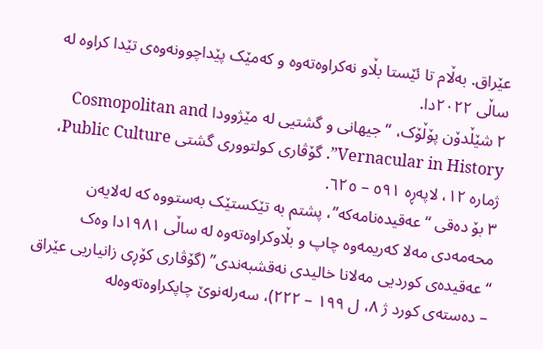عێراق. بەڵام تا ئێستا بڵاو نەکراوەتەوە و کەمێک پێداچوونەوەی تێدا کراوە لە ساڵی ٢٠٢٢دا.
٢ شێڵدۆن پۆڵۆک، “جیهانی و گشتیی لە مێژوودا Cosmopolitan and Vernacular in History”. گۆڤاری کولتووری گشتی Public Culture، ژمارە ١٢، لاپەڕە ٥٩١ – ٦٢٥.
٣ بۆ دەقی “عەقیدەنامەکە”، پشتم بە تێکستێک بەستووە کە لەلایەن محەمەدی مەلا کەریمەوە چاپ و بڵاوکراوەتەوە لە ساڵی ١٩٨١دا وەک “عەقیدەی کوردیی مەلانا خالیدی نەقشبەندی” (گۆڤاری کۆڕی زانیاریی عێراق – دەستەی کورد ژ ٨، ل ١٩٩ – ٢٢٢)، سەرلەنوێ چاپکراوەتەوەلە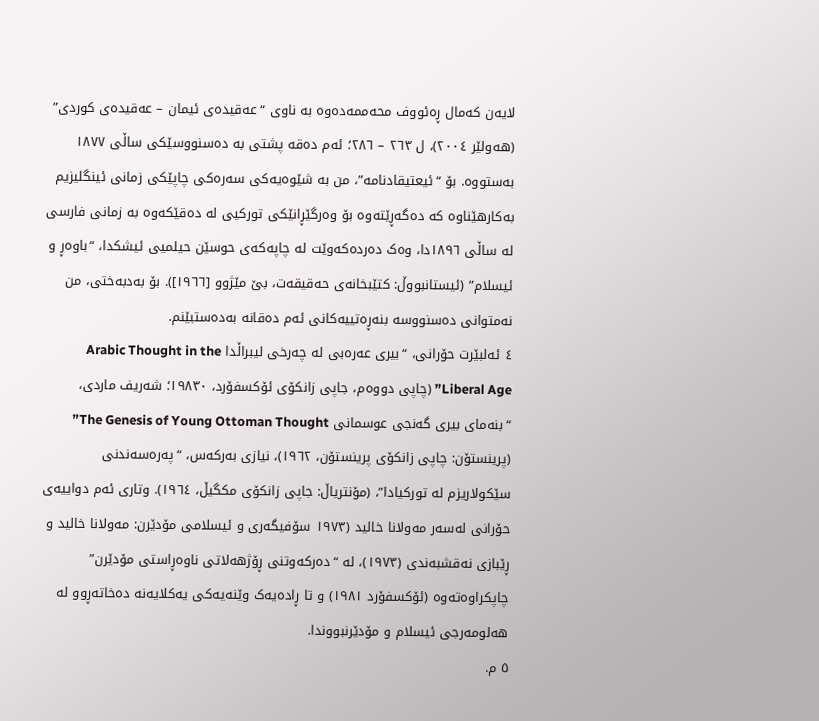لایەن کەمال ڕەئووف محەممەدەوە بە ناوی “عەقیدەی ئیمان – عەقیدەی کوردی” (هەولێر ٢٠٠٤)، ل ٢٦٣ – ٢٨٦؛ ئەم دەقە پشتی بە دەسنووسێکی ساڵی ١٨٧٧ بەستووە. بۆ “ئیعتیقادنامە”، من بە شێوەیەکی سەرەکی چاپێکی زمانی ئینگلیزیم بەکارهێناوە کە دەگەڕێتەوە بۆ وەرگێڕانێکی تورکیی لە دەقێکەوە بە زمانی فارسی لە ساڵی ١٨٩٦دا، وەک دەردەکەوێت لە چاپەکەی حوسێن حیلمیی ئیشکدا، “باوەڕ و ئیسلام” (ئیستانبووڵ: کتێبخانەی حەقیقەت، بێ مێژوو [١٩٦٦]). بۆ بەدبەختی، من نەمتوانی دەسنووسە بنەڕەتییەکانی ئەم دەقانە بەدەستبێنم.
٤ ئەلبێرت حۆرانی، “بیری عەرەبی لە چەرخی لیبراڵدا Arabic Thought in the Liberal Age” (چاپی دووەم، جاپی زانکۆی ئۆکسفۆرد، ١٩٨٣٠؛ شەریف ماردی، “بنەمای بیری گەنجی عوسمانی The Genesis of Young Ottoman Thought” (پرینستۆن: چاپی زانکۆی پرینستۆن، ١٩٦٢)، نیازی بەرکەس، “پەرەسەندنی سێکولاریزم لە تورکیادا”، (مۆنتریاڵ: جاپی زانکۆی مکگیڵ، ١٩٦٤). وتاری ئەم دواییەی حۆرانی لەسەر مەولانا خالید (١٩٧٣ سۆفیگەری و ئیسلامی مۆدێرن: مەولانا خالید و ڕێبازی نەقشبەندی (١٩٧٣)، لە “دەرکەوتنی ڕۆژهەلاتی ناوەڕاستی مۆدێرن” چاپکراوەتەوە (ئۆکسفۆرد ١٩٨١) و تا ڕادەیەک وێنەیەکی یەکلایەنە دەخاتەڕوو لە هەلومەرجی ئیسلام و مۆدێرنبووندا.
٥ م.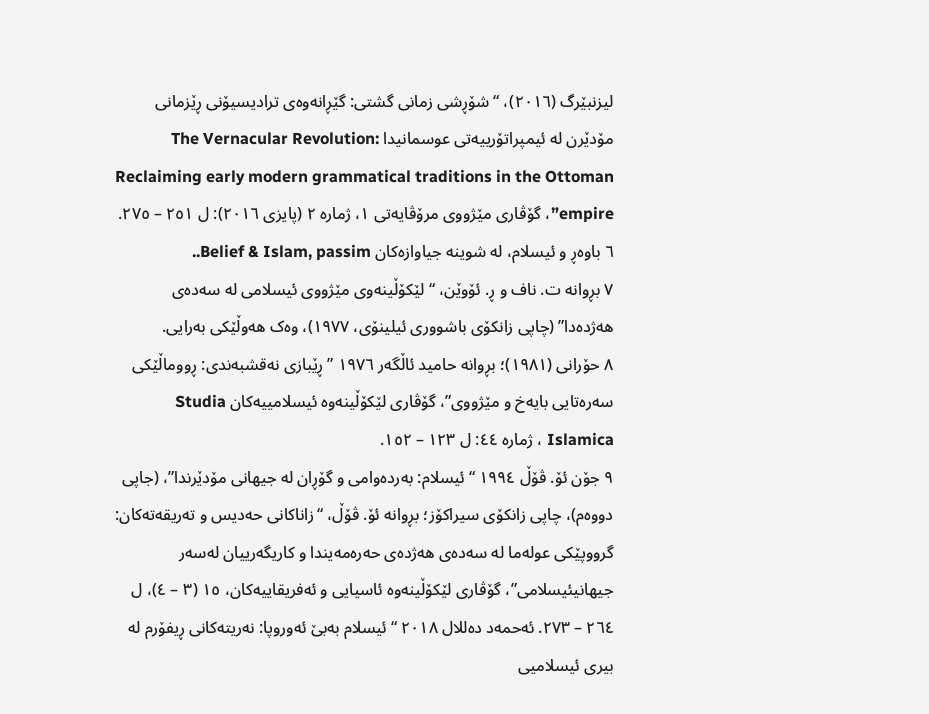لیزنبێرگ (٢٠١٦)، “شۆڕشی زمانی گشتی: گێڕانەوەی ترادیسیۆنی ڕێزمانی مۆدێرن لە ئیمپراتۆرییەتی عوسمانیدا The Vernacular Revolution: Reclaiming early modern grammatical traditions in the Ottoman empire”، گۆڤاری مێژووی مرۆڤایەتی ١، ژمارە ٢ (پایزی ٢٠١٦): ل ٢٥١ – ٢٧٥.
٦ باوەڕ و ئیسلام، لە شوینە جیاوازەکان Belief & Islam, passim..
٧ بڕوانە ت. ناف و ڕ. ئۆوێن، “لێکۆڵینەوی مێژووی ئیسلامی لە سەدەی هەژدەدا” (چاپی زانکۆی باشووری ئیلینۆی، ١٩٧٧)، وەک هەوڵێکی بەرایی.
٨ حۆرانی (١٩٨١)؛ بڕوانە حامید ئاڵگەر ١٩٧٦ ” ڕێبازی نەقشبەندی: ڕووماڵێکی سەرەتایی بایەخ و مێژووی”، گۆڤاری لێکۆڵینەوە ئیسلامییەکان Studia Islamica ، ژمارە ٤٤: ل ١٢٣ – ١٥٢.
٩ جۆن ئۆ. ڤۆڵ ١٩٩٤ “ئیسلام: بەردەوامی و گۆڕان لە جیهانی مۆدێرندا”، (جاپی دووەم)، چاپی زانکۆی سیراکۆز؛ بڕوانە ئۆ. ڤۆڵ، “زاناکانی حەدیس و تەریقەتەکان: گرووپێکی عولەما لە سەدەی هەژدەی حەرەمەیندا و کاریگەرییان لەسەر جیهانیئیسلامی”، گۆڤاری لێکۆڵینەوە ئاسیایی و ئەفریقاییەکان، ١٥ (٣ – ٤)، ل ٢٦٤ – ٢٧٣. ئەحمەد دەللال ٢٠١٨ “ئیسلام بەبێ ئەوروپا: نەریتەکانی ڕیفۆرم لە بیری ئیسلامیی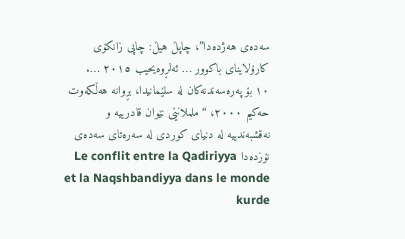سەدەی هەژدەدا”، چاپڵ هیڵ: چاپی زانکۆی کارۆلاینای باکوور … ئەلڕوەیحیب ٢٠١٥ ….
١٠ بۆ پەرەسەندنەکان لە سلێمانیدا، بڕوانە هەڵکەوت حەکیم ٢٠٠٠، “ململانێی نێوان قادرییە و نەقشبەندییە لە دنیای کوردی لە سەرەتای سەدەی نۆزدەدا Le conflit entre la Qadiriyya et la Naqshbandiyya dans le monde kurde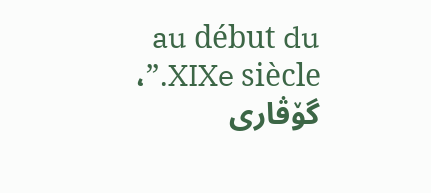au début du XIXe siècle.”، گۆڤاری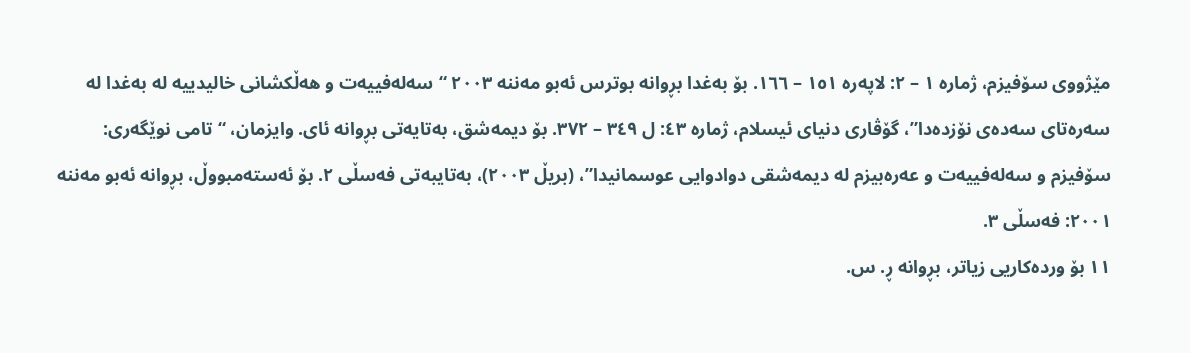مێژووی سۆفیزم، ژمارە ١ – ٢: لاپەرە ١٥١ – ١٦٦. بۆ بەغدا بڕوانە بوترس ئەبو مەننە ٢٠٠٣ “سەلەفییەت و هەڵکشانی خالیدییە لە بەغدا لە سەرەتای سەدەی نۆزدەدا”، گۆڤاری دنیای ئیسلام، ژمارە ٤٣: ل ٣٤٩ – ٣٧٢. بۆ دیمەشق، بەتایەتی بڕوانە ئای. وایزمان، “تامی نوێگەری: سۆفیزم و سەلەفییەت و عەرەبیزم لە دیمەشقی دوادوایی عوسمانیدا”، (بریڵ ٢٠٠٣)، بەتایبەتی فەسڵی ٢. بۆ ئەستەمبووڵ، بڕوانە ئەبو مەننە ٢٠٠١: فەسڵی ٣.
١١ بۆ وردەکاریی زیاتر، بڕوانە ڕ. س.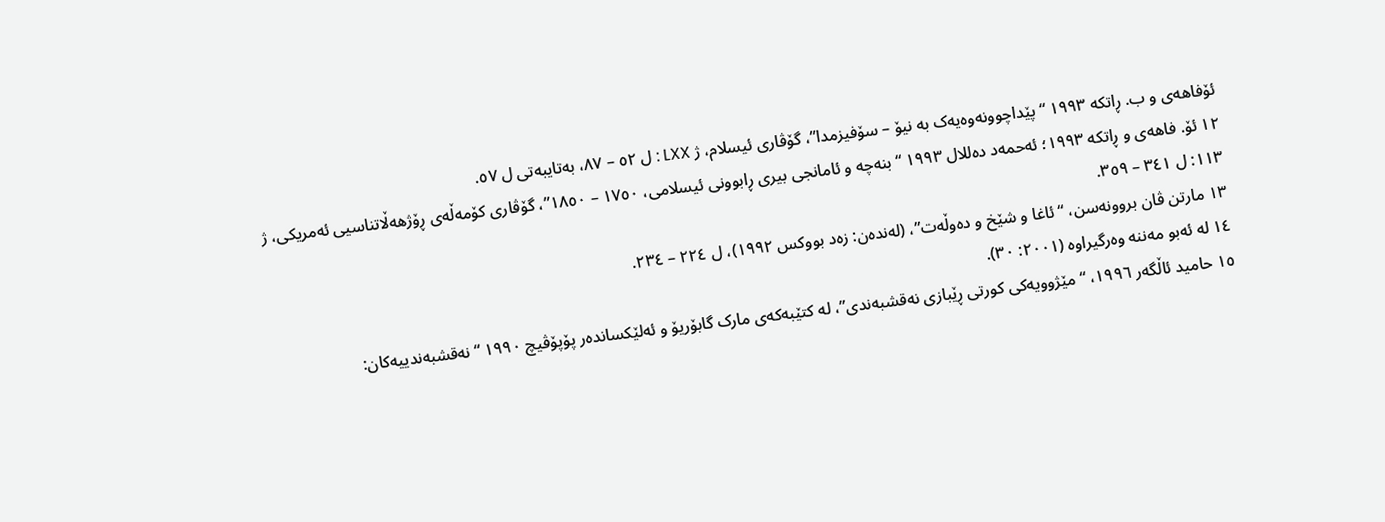ئۆفاهەی و ب. ڕاتکە ١٩٩٣ “پێداچوونەوەیەک بە نیۆ – سۆفیزمدا”، گۆڤاری ئیسلام، ژ LXX : ل ٥٢ – ٨٧، بەتایبەتی ل ٥٧.
١٢ ئۆ. فاهەی و ڕاتکە ١٩٩٣؛ ئەحمەد دەللال ١٩٩٣ “بنەچە و ئامانجی بیری ڕابوونی ئیسلامی، ١٧٥٠ – ١٨٥٠”، گۆڤاری کۆمەڵەی ڕۆژهەڵاتناسیی ئەمریکی، ژ ١١٣: ل ٣٤١ – ٣٥٩.
١٣ مارتن ڤان بروونەسن، “ئاغا و شێخ و دەوڵەت”، (لەندەن: زەد بووکس ١٩٩٢)، ل ٢٢٤ – ٢٣٤.
١٤ لە ئەبو مەننە وەرگیراوە (٢٠٠١: ٣٠).
١٥ حامید ئاڵگەر ١٩٩٦، “مێژوویەکی کورتی ڕێبازی نەقشبەندی”، لە کتێبەکەی مارک گابۆریۆ و ئەلێکساندەر پۆپۆڤیچ ١٩٩٠ “نەقشبەندییەکان: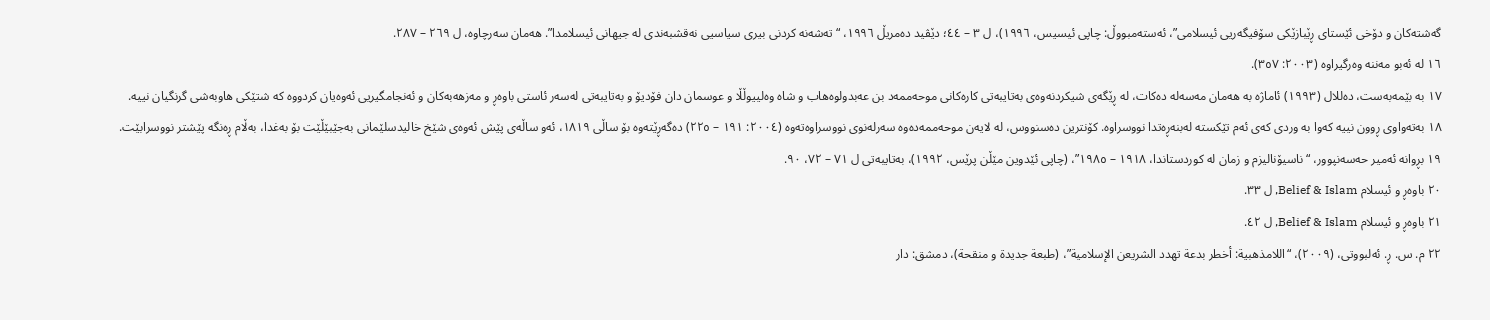گەشتەکان و دۆخی ئێستای ڕێبازێکی سۆفیگەریی ئیسلامی”، ئەستەمبووڵ: چاپی ئیسیس، ١٩٩٦)، ل ٣ – ٤٤؛ دێڤید دەمریڵ ١٩٩٦، “تەشەنە کردنی بیری سیاسیی نەقشبەندی لە جیهانی ئیسلامدا”. هەمان سەرچاوە، ل ٢٦٩ – ٢٨٧.
١٦ لە ئەبو مەننە وەرگیراوە (٢٠٠٣: ٣٥٧).
١٧ بە بێمەبەست، دەللال (١٩٩٣) ئاماژە بە هەمان مەسەلە دەکات، لە ڕێگەی شیکردنەوەی بەتایبەتی کارەکانی موحەممەد بن عەبدولوەهاب و شاه وەلییوڵڵا و عوسمان دان فۆدیۆ و بەتایبەتی لەسەر ئاستی باوەڕ و مەزهەبەکان و ئەنجامگیریی ئەوەیان کردووە کە شتێکی هاوبەشی گرنگیان نییە.
١٨ بەتەواوی ڕوون نییە کەوا بە وردی کەی ئەم تێکستە لەبنەڕەتدا نووسراوە. کۆنترین دەسنووس، لە لایەن موحەممەدەوە سەرلەنوی نووسراوەتەوە (٢٠٠٤: ١٩١ – ٢٢٥) دەگەڕێتەوە بۆ ساڵی ١٨١٩، ئەو ساڵەی پێش ئەوەی شێخ خالیدسلێمانی بەجێبێڵێت بۆ بەغدا، بەڵام ڕەنگە پێشتر نووسرابێت.
١٩ بڕوانە ئەمیر حەسەنپوور، “ناسیۆنالیزم و زمان لە کوردستاندا، ١٩١٨ – ١٩٨٥”، (چاپی ئێدوین مێڵن پرێس، ١٩٩٢)، بەتایبەتی ل ٧١ – ٧٢، ٩٠.
٢٠ باوەڕ و ئیسلام Belief & Islam, ل ٣٣.
٢١ باوەڕ و ئیسلام Belief & Islam, ل ٤٢.
٢٢ م. س. ڕ. ئەلبووتی، (٢٠٠٩)، “اللامذهبیة: أخطر بدعة تهدد الشریعن الإسلامیة”، (طبعة جدیدة و منقحة)، دمشق: دار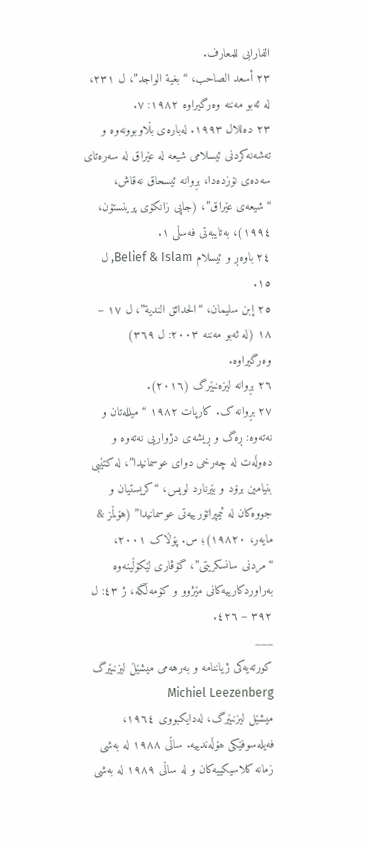الفارابی للمعارف.
٢٣ أسعد الصاحب، “بغیة الواجد”، ل ٢٣١، لە ئەبو مەننە وەرگیراوە ١٩٨٢: ٧.
٢٣ دەللال ١٩٩٣. لەبارەی بڵاوبوونەوە و تەشەنەکردنی ئیسلامی شیعە لە عێراق لە سەرەتای سەدەی نۆزدەدا، بڕوانە ئیسحاق نەقاش، “شیعەی عێراق”، (جاپی زانکۆی پرینستۆن، ١٩٩٤)، بەتایبەتی فەسڵی ١.
٢٤ باوەڕ و ئیسلام Belief & Islam, ل ١٥.
٢٥ إبن سلیمان، “الحدائق الندیة”، ل ١٧ – ١٨ (لە ئەبو مەننە ٢٠٠٣: ل ٣٦٩) وەرگیراوە.
٢٦ بڕوانە لیزەنبێرگ (٢٠١٦).
٢٧ بڕوانە ک. کارپات ١٩٨٢ “میللەتان و نەتەوە: ڕەگ و ڕیشەی دژواریی نەتەوە و دەوڵەت لە چەرخی دوای عوسمانیدا”، لە کتێبی بنیامین برۆد و بێرنارد لویس، “کریستیان و جووەکان لە ئیمپراتۆرییەتی عوسمانیدا” (هۆڵمز & مایەر، ١٩٨٢٠)؛ س. پۆڵاک ٢٠٠١، “مردنی سانسکریتی”، گۆڤاری لێکۆڵینەوە بەراوردکارییەکانی مێژوو و کۆمەڵگە، ژ ٤٣: ل ٣٩٢ – ٤٢٦.
___
کورتەیەکی ژیاننامە و بەرهەمی میشێڵ لیزنبێرگ Michiel Leezenberg
میشێل لیزنبێرگ، لەدایکبووی ١٩٦٤، فەیلەسوفێکی ھۆڵەندییە. ساڵی ١٩٨٨ لە بەشی زمانە کلاسیکییەکان و لە ساڵی ١٩٨٩ لە بەشی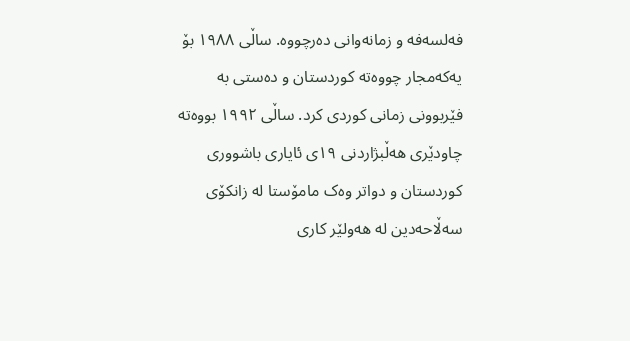فەلسەفە و زمانەوانی دەرچووە. ساڵی ١٩٨٨ بۆ یەکەمجار چووەتە کوردستان و دەستی بە فێربوونی زمانی کوردی کرد. ساڵی ١٩٩٢ بووەتە چاودێری ھەڵبژاردنی ١٩ی ئایاری باشووری کوردستان و دواتر وەک مامۆستا لە زانکۆی سەڵاحەدین لە ھەولێر کاری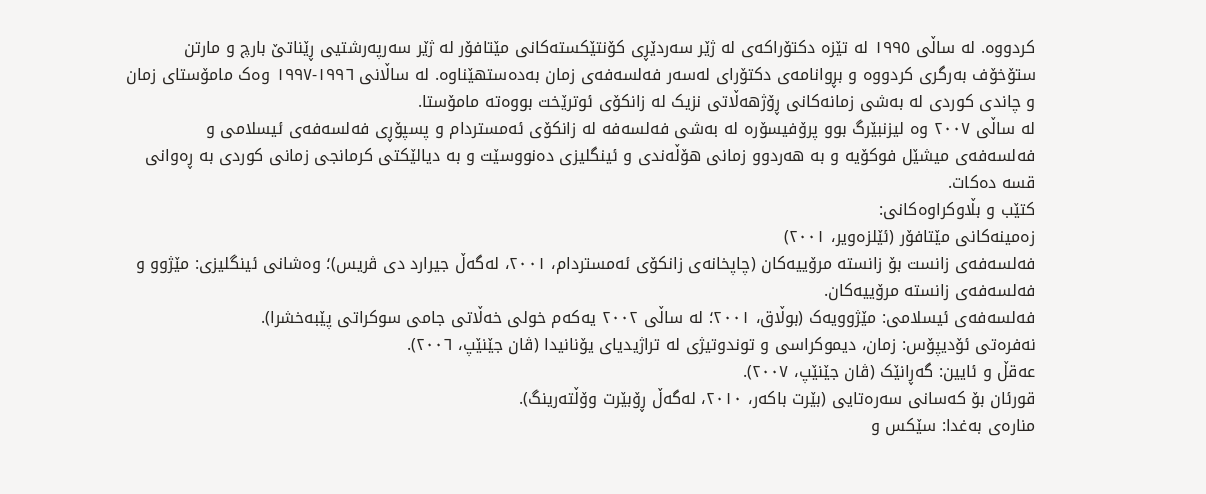کردووە. لە ساڵی ١٩٩٥ لە تێزە دکتۆراکەی لە ژێر سەردێڕی کۆنتێکستەکانی مێتافۆر لە ژێر سەرپەرشتیی ڕێناتێ بارچ و مارتن ستۆخۆف بەرگری کردووە و بڕوانامەی دکتۆرای لەسەر فەلسەفەی زمان بەدەستھێناوە. لە ساڵانی ١٩٩٦-١٩٩٧ وەک مامۆستای زمان و چاندی کوردی لە بەشی زمانەکانی ڕۆژھەڵاتی نزیک لە زانکۆی ئوترێخت بووەتە مامۆستا.
لە ساڵی ٢٠٠٧ وە لیزنبێرگ بوو پرۆفیسۆرە لە بەشی فەلسەفە لە زانکۆی ئەمستردام و پسپۆڕی فەلسەفەی ئیسلامی و فەلسەفەی میشێل فوکۆیە و بە هەردوو زمانی هۆڵەندی و ئینگلیزی دەنووسێت و بە دیالێکتی کرمانجی زمانی کوردی بە ڕەوانی قسە دەکات.
کتێب و بڵاوکراوەکانی:
زەمینەکانی مێتافۆر (ئێلزەویر، ٢٠٠١)
فەلسەفەی زانست بۆ زانستە مرۆییەکان (چاپخانەی زانکۆی ئەمستردام، ٢٠٠١، لەگەڵ جیرارد دی ڤریس)؛ وەشانی ئینگلیزی: مێژوو و فەلسەفەی زانستە مرۆییەکان.
فەلسەفەی ئیسلامی: مێژوویەک (بوڵاق، ٢٠٠١؛ لە ساڵی ٢٠٠٢ یەکەم خولی خەڵاتی جامی سوکراتی پێبەخشرا).
نەفرەتی ئۆدیپۆس: زمان، دیموکراسی و توندوتیژی لە تراژیدیای یۆنانیدا (ڤان جێنێپ، ٢٠٠٦).
عەقڵ و ئایین: گەڕانێک (ڤان جێنێپ، ٢٠٠٧).
قورئان بۆ کەسانی سەرەتایی (بێرت باکەر، ٢٠١٠، لەگەڵ ڕۆبێرت وۆڵتەرینگ).
منارەی بەغدا: سێکس و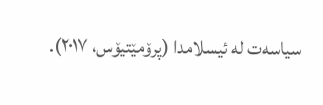سیاسەت لە ئیسلامدا (پرۆمێتیۆس، ٢٠١٧).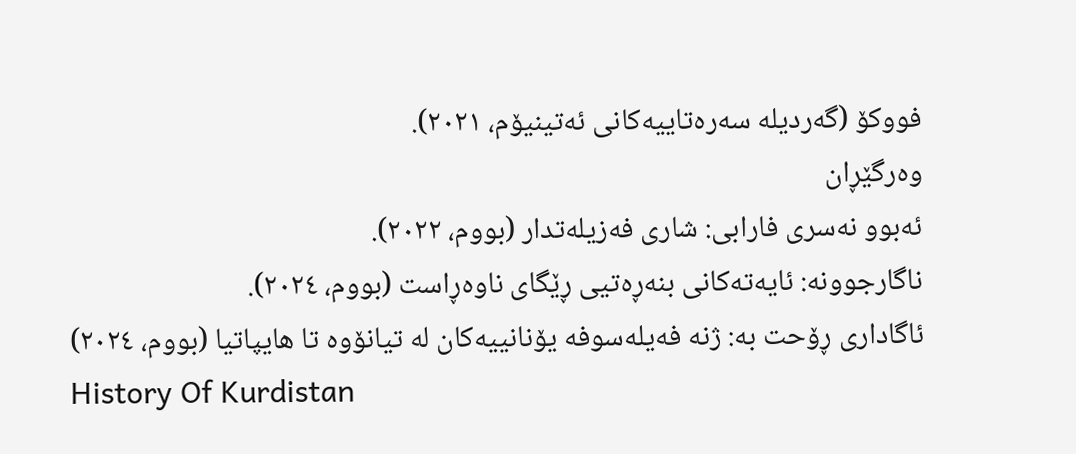فووکۆ (گەردیلە سەرەتاییەکانی ئەتینیۆم، ٢٠٢١).
وەرگێڕان
ئەبوو نەسری فارابی: شاری فەزیلەتدار (بووم، ٢٠٢٢).
ناگارجوونە: ئایەتەکانی بنەڕەتیی ڕێگای ناوەڕاست (بووم، ٢٠٢٤).
ئاگاداری ڕۆحت بە: ژنە فەیلەسوفە یۆنانییەکان لە تیانۆوە تا ھایپاتیا (بووم، ٢٠٢٤)
History Of Kurdistan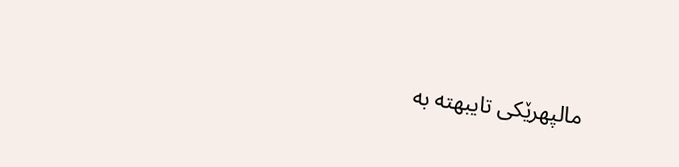مالپهرێكی تایبهته به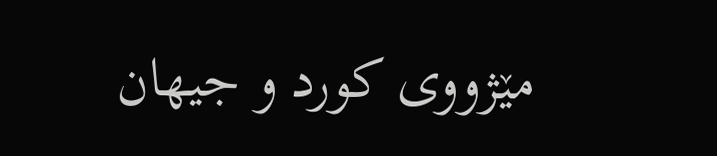مێژووی كورد و جیهان